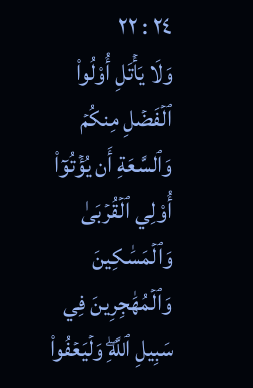٢٤ : ٢٢
وَلَا يَأۡتَلِ أُوْلُواْ ٱلۡفَضۡلِ مِنكُمۡ وَٱلسَّعَةِ أَن يُؤۡتُوٓاْ أُوْلِي ٱلۡقُرۡبَىٰ وَٱلۡمَسَٰكِينَ وَٱلۡمُهَٰجِرِينَ فِي سَبِيلِ ٱللَّهِۖ وَلۡيَعۡفُواْ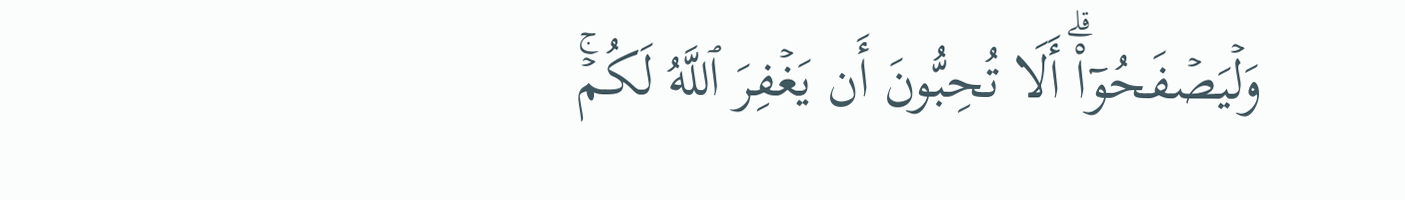وَلۡيَصۡفَحُوٓاْۗ أَلَا تُحِبُّونَ أَن يَغۡفِرَ ٱللَّهُ لَكُمۡۚ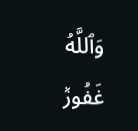وَٱللَّهُ غَفُورٞ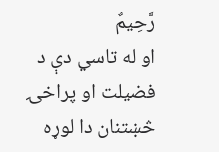رَّحِيمٌ
او له تاسي دې د فضيلت او پراخۍ څښتنان دا لوړه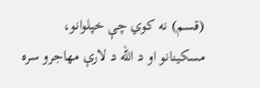(قسم) نه كوي چې خپلوانو، مسكينانو او د الله د لارې مهاجرو سره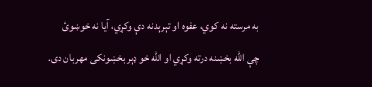به مرسته نه كوي، عفوه او تېرېدنه دې وكړي، آيا نه خوښوئ چې الله بخښنه درته وكړي او الله خو ډېر بخښونكى مهربان دى.